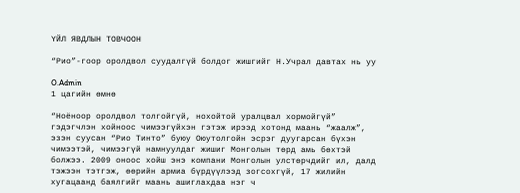ҮЙЛ ЯВДЛЫН ТОВЧООН

“Рио”-гоор оролдвол суудалгүй болдог жишгийг Н.Учрал давтах нь уу

O.Admin
1 цагийн өмнө

“Ноёноор оролдвол толгойгүй, нохойтой уралцвал хормойгүй” гэдэгчлэн хойноос чимээгүйхэн гэтэж ирээд хотонд маань “жаалж”, эзэн суусан “Рио Тинто” буюу Оюутолгойн эсрэг дуугарсан бүхэн чимээтэй, чимээгүй намнуулдаг жишиг Монголын төрд амь бөхтэй болжээ. 2009 оноос хойш энэ компани Монголын улстөрчдийг ил, далд тэжээн тэтгэж, өөрийн армиа бүрдүүлээд зогсохгүй, 17 жилийн хугацаанд баялгийг маань ашиглахдаа нэг ч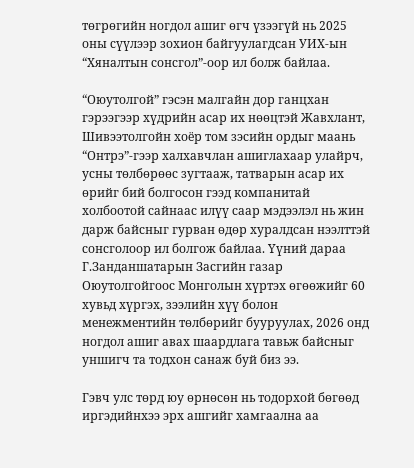төгрөгийн ногдол ашиг өгч үзээгүй нь 2025 оны сүүлээр зохион байгуулагдсан УИХ-ын “Хяналтын сонсгол”-оор ил болж байлаа.

“Оюутолгой” гэсэн малгайн дор ганцхан гэрээгээр хүдрийн асар их нөөцтэй Жавхлант, Шивээтолгойн хоёр том зэсийн ордыг маань “Онтрэ”-гээр халхавчлан ашиглахаар улайрч, усны төлбөрөөс зугтааж, татварын асар их өрийг бий болгосон гээд компанитай холбоотой сайнаас илүү саар мэдээлэл нь жин дарж байсныг гурван өдөр хуралдсан нээлттэй сонсголоор ил болгож байлаа. Үүний дараа Г.Занданшатарын Засгийн газар Оюутолгойгоос Монголын хүртэх өгөөжийг 60 хувьд хүргэх, зээлийн хүү болон менежментийн төлбөрийг бууруулах, 2026 онд ногдол ашиг авах шаардлага тавьж байсныг уншигч та тодхон санаж буй биз ээ.

Гэвч улс төрд юу өрнөсөн нь тодорхой бөгөөд иргэдийнхээ эрх ашгийг хамгаална аа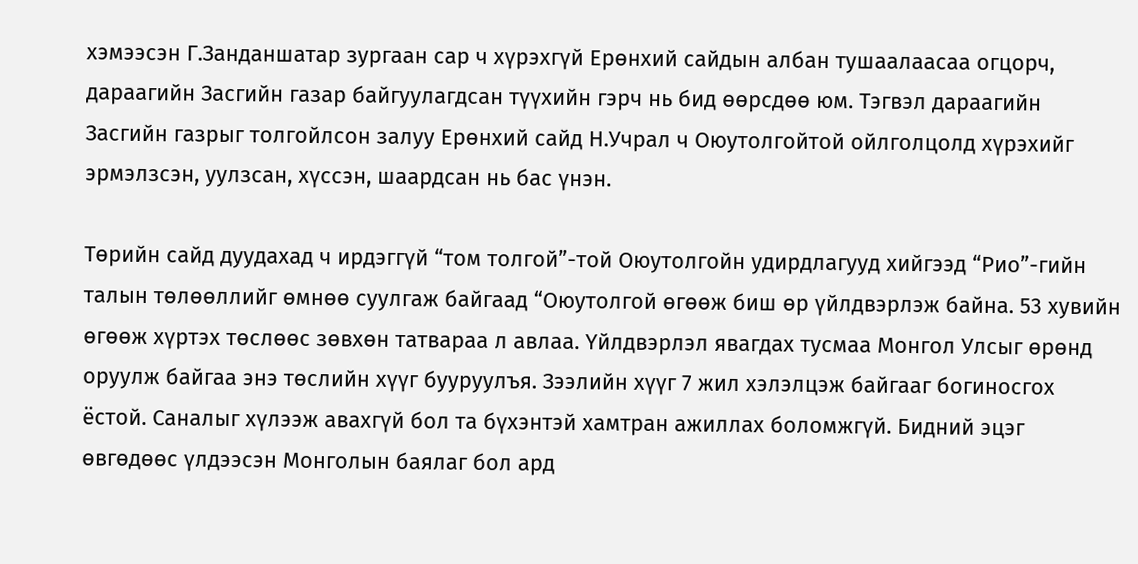хэмээсэн Г.Занданшатар зургаан сар ч хүрэхгүй Ерөнхий сайдын албан тушаалаасаа огцорч, дараагийн Засгийн газар байгуулагдсан түүхийн гэрч нь бид өөрсдөө юм. Тэгвэл дараагийн Засгийн газрыг толгойлсон залуу Ерөнхий сайд Н.Учрал ч Оюутолгойтой ойлголцолд хүрэхийг эрмэлзсэн, уулзсан, хүссэн, шаардсан нь бас үнэн.

Төрийн сайд дуудахад ч ирдэггүй “том толгой”-той Оюутолгойн удирдлагууд хийгээд “Рио”-гийн талын төлөөллийг өмнөө суулгаж байгаад “Оюутолгой өгөөж биш өр үйлдвэрлэж байна. 53 хувийн өгөөж хүртэх төслөөс зөвхөн татвараа л авлаа. Үйлдвэрлэл явагдах тусмаа Монгол Улсыг өрөнд оруулж байгаа энэ төслийн хүүг бууруулъя. Зээлийн хүүг 7 жил хэлэлцэж байгааг богиносгох ёстой. Саналыг хүлээж авахгүй бол та бүхэнтэй хамтран ажиллах боломжгүй. Бидний эцэг өвгөдөөс үлдээсэн Монголын баялаг бол ард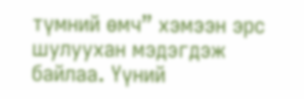түмний өмч” хэмээн эрс шулуухан мэдэгдэж байлаа. Үүний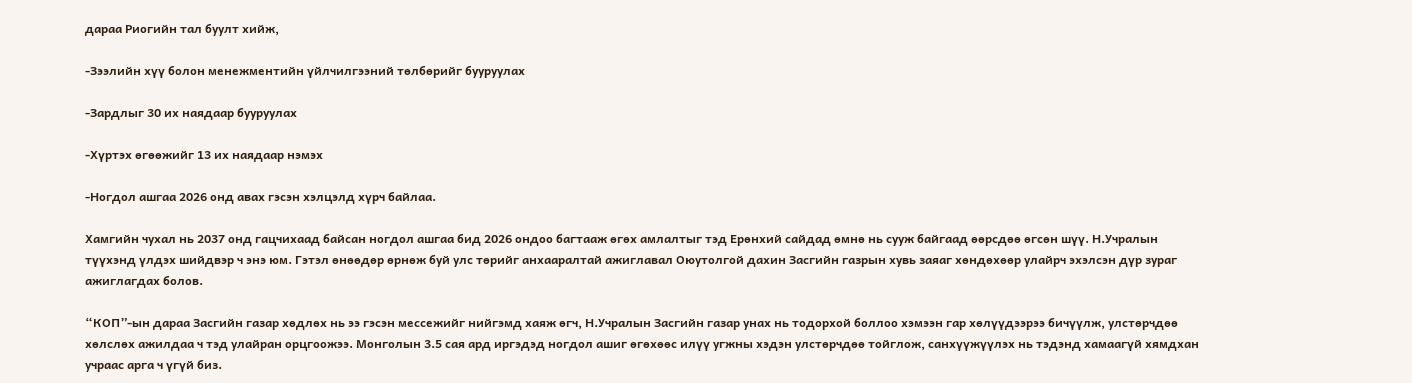дараа Риогийн тал буулт хийж,

-Зээлийн хүү болон менежментийн үйлчилгээний төлбөрийг бууруулах

-Зардлыг 30 их наядаар бууруулах

-Хүртэх өгөөжийг 13 их наядаар нэмэх

-Ногдол ашгаа 2026 онд авах гэсэн хэлцэлд хүрч байлаа.

Хамгийн чухал нь 2037 онд гацчихаад байсан ногдол ашгаа бид 2026 ондоо багтааж өгөх амлалтыг тэд Ерөнхий сайдад өмнө нь сууж байгаад өөрсдөө өгсөн шүү. Н.Учралын түүхэнд үлдэх шийдвэр ч энэ юм. Гэтэл өнөөдөр өрнөж буй улс төрийг анхааралтай ажиглавал Оюутолгой дахин Засгийн газрын хувь заяаг хөндөхөөр улайрч эхэлсэн дүр зураг ажиглагдах болов.

“КОП”-ын дараа Засгийн газар хөдлөх нь ээ гэсэн мессежийг нийгэмд хаяж өгч, Н.Учралын Засгийн газар унах нь тодорхой боллоо хэмээн гар хөлүүдээрээ бичүүлж, улстөрчдөө хөлслөх ажилдаа ч тэд улайран орцгоожээ. Монголын 3.5 сая ард иргэдэд ногдол ашиг өгөхөөс илүү угжны хэдэн улстөрчдөө тойглож, санхүүжүүлэх нь тэдэнд хамаагүй хямдхан учраас арга ч үгүй биз.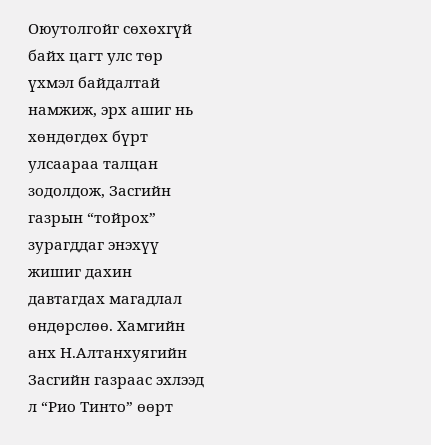Оюутолгойг сөхөхгүй байх цагт улс төр үхмэл байдалтай намжиж, эрх ашиг нь хөндөгдөх бүрт улсаараа талцан зодолдож, Засгийн газрын “тойрох” зурагддаг энэхүү жишиг дахин давтагдах магадлал өндөрслөө. Хамгийн анх Н.Алтанхуягийн Засгийн газраас эхлээд л “Рио Тинто” өөрт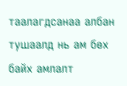таалагдсанаа албан тушаалд нь ам бөх байх амлалт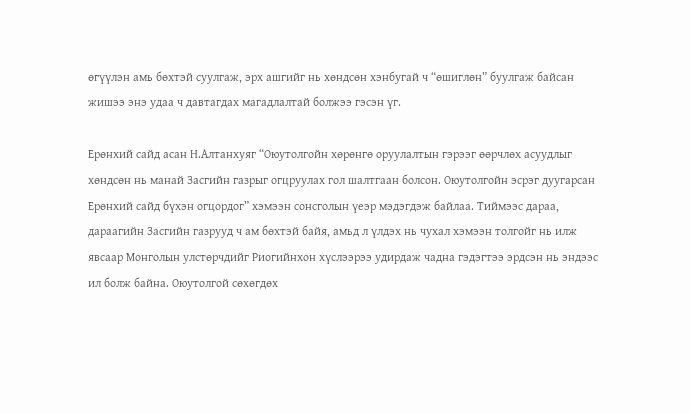өгүүлэн амь бөхтэй суулгаж, эрх ашгийг нь хөндсөн хэнбугай ч “өшиглөн” буулгаж байсан жишээ энэ удаа ч давтагдах магадлалтай болжээ гэсэн үг.

Ерөнхий сайд асан Н.Алтанхуяг “Оюутолгойн хөрөнгө оруулалтын гэрээг өөрчлөх асуудлыг хөндсөн нь манай Засгийн газрыг огцруулах гол шалтгаан болсон. Оюутолгойн эсрэг дуугарсан Ерөнхий сайд бүхэн огцордог” хэмээн сонсголын үеэр мэдэгдэж байлаа. Тиймээс дараа, дараагийн Засгийн газрууд ч ам бөхтэй байя, амьд л үлдэх нь чухал хэмээн толгойг нь илж явсаар Монголын улстөрчдийг Риогийнхон хүслээрээ удирдаж чадна гэдэгтээ эрдсэн нь эндээс ил болж байна. Оюутолгой сөхөгдөх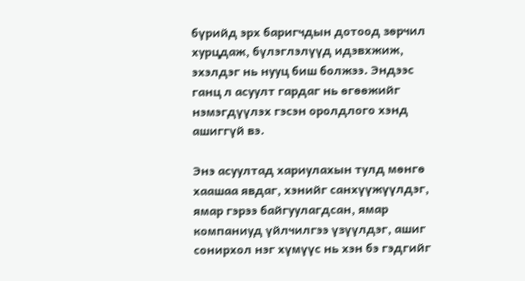бүрийд эрх баригчдын дотоод зөрчил хурцдаж, бүлэглэлүүд идэвхжиж, эхэлдэг нь нууц биш болжээ. Эндээс ганц л асуулт гардаг нь өгөөжийг нэмэгдүүлэх гэсэн оролдлого хэнд ашиггүй вэ.

Энэ асуултад хариулахын тулд мөнгө хаашаа явдаг, хэнийг санхүүжүүлдэг, ямар гэрээ байгуулагдсан, ямар компаниуд үйлчилгээ үзүүлдэг, ашиг сонирхол нэг хүмүүс нь хэн бэ гэдгийг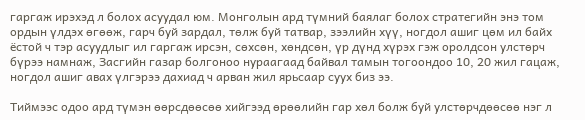гаргаж ирэхэд л болох асуудал юм. Монголын ард түмний баялаг болох стратегийн энэ том ордын үлдэх өгөөж, гарч буй зардал, төлж буй татвар, зээлийн хүү, ногдол ашиг цөм ил байх ёстой ч тэр асуудлыг ил гаргаж ирсэн, сөхсөн, хөндсөн, үр дүнд хүрэх гэж оролдсон улстөрч бүрээ намнаж, Засгийн газар болгоноо нураагаад байвал тамын тогоондоо 10, 20 жил гацаж, ногдол ашиг авах үлгэрээ дахиад ч арван жил ярьсаар суух биз ээ.

Тиймээс одоо ард түмэн өөрсдөөсөө хийгээд өрөөлийн гар хөл болж буй улстөрчдөөсөө нэг л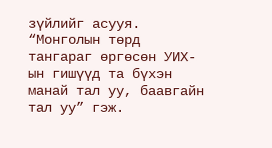зүйлийг асууя. “Монголын төрд тангараг өргөсөн УИХ-ын гишүүд та бүхэн манай тал уу, баавгайн тал уу” гэж.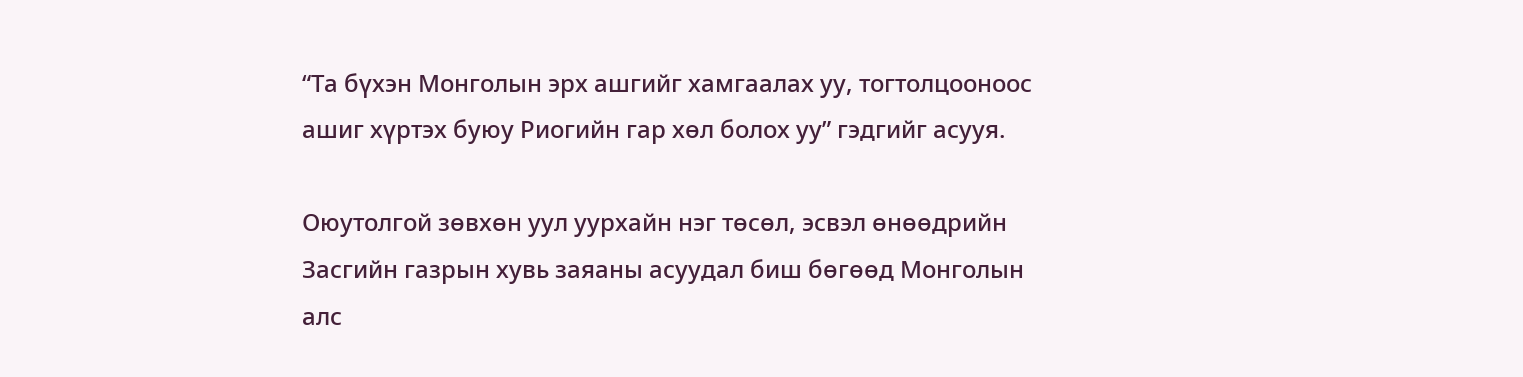“Та бүхэн Монголын эрх ашгийг хамгаалах уу, тогтолцооноос ашиг хүртэх буюу Риогийн гар хөл болох уу” гэдгийг асууя.

Оюутолгой зөвхөн уул уурхайн нэг төсөл, эсвэл өнөөдрийн Засгийн газрын хувь заяаны асуудал биш бөгөөд Монголын алс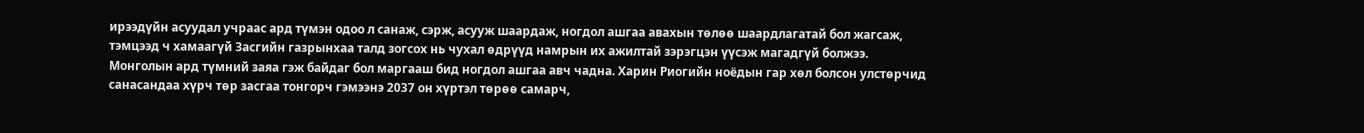ирээдүйн асуудал учраас ард түмэн одоо л санаж, сэрж, асууж шаардаж, ногдол ашгаа авахын төлөө шаардлагатай бол жагсаж, тэмцээд ч хамаагүй Засгийн газрынхаа талд зогсох нь чухал өдрүүд намрын их ажилтай зэрэгцэн үүсэж магадгүй болжээ. Монголын ард түмний заяа гэж байдаг бол маргааш бид ногдол ашгаа авч чадна. Харин Риогийн ноёдын гар хөл болсон улстөрчид санасандаа хүрч төр засгаа тонгорч гэмээнэ 2037 он хүртэл төрөө самарч,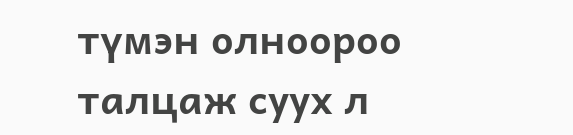түмэн олноороо талцаж суух л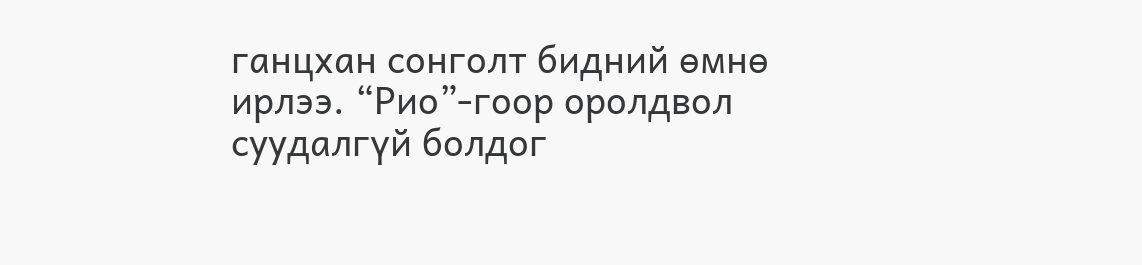ганцхан сонголт бидний өмнө ирлээ. “Рио”-гоор оролдвол суудалгүй болдог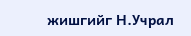жишгийг Н.Учрал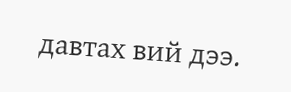давтах вий дээ.